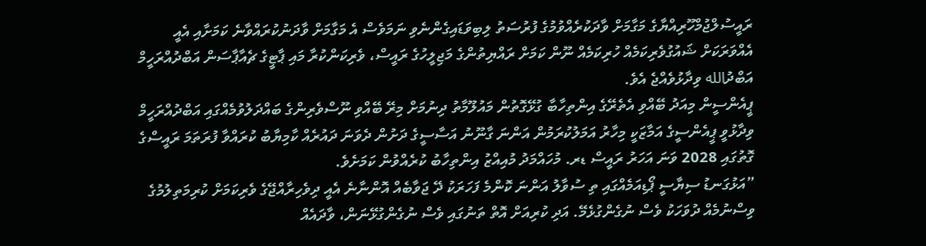ރައީސުލްޖުމްހޫރިއްޔާގެ މަގާމަށް ވާދަކުރެއްވުމުގެ ފުރުސަތު ލިބިވަޑައިގެންނެވި ނަމަވެސް އެ މަގާމަށް ވާދަނުކުރައްވާނެ ކަމަށާއި އެއީ އެއްވަރަކަށް ޝައުގުވެރިކަމެއް ހުރިކަމެއް ނޫން ކަމަށް ރައްޔިތުންގެ މަޖިލީހުގެ ރައީސް، ވެރިކަންކުރާ މައި ޕާޓީގެ ޗެއާޕާސަން އަބްދުއްރަހީމް އަބްދުالله ވިދާޅުވެއްޖެ އެވެ.
ޕީއެންސީން މިއަދު ބޭއްވި އެތެރޭގެ އިންތިހާބާ ގުޅޭގޮތުން މައުލޫމާތު ދިނުމަށް މިރޭ ބޭއްވި ނޫސްވެރިންގެ ބައްދަލުވުމެއްގައި އަބްދުއްރަހީމް ވިދާޅުވީ ޕީއެންސީގެ އަމާޒަކީ މިހާރު އަމަލުކުރަމުން އަންނަ ގާނޫނު އަސާސީގެ ދަށުން ދެވަނަ ދައުރެއް ކާމިޔާބު ކުރައްވާ ފުރަތަމަ ރައީސްގެ ގޮތުގައި 2028 ވަނަ އަހަރު ރައީސް ޑރ. މުހައްމަދު މުއިއްޒު އިންތިހާބު ކުރެއްވުން ކަމަށެވެ.
”އަޅުގަނޑު ސިޔާސީ ޕޯޑިއަމެއްގައި ތި ސުވާލު އަންނަ ކޮންމެ ފަހަރަކު ދޭ ޖަވާބެއް އޮންނާނެ އެއީ ދިވެހިރާއްޖޭގެ ވެރިކަމަށް ކުރިމަތިލުމުގެ ވިސްނުމެއް ދުވަހަކު ވެސް ނުގެންގުޅެމޭ. އަދި ކުރިއަށް އޮތް ތަނުގައި ވެސް ނުގެންގުޅޭނަން، ވާދައެއް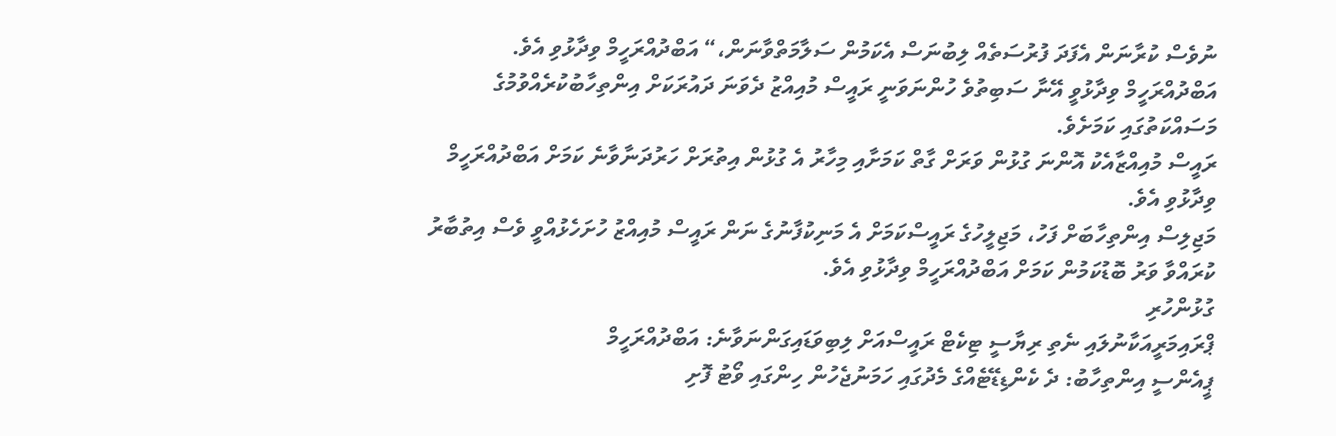ނުވެސް ކުރާނަން އެފަދަ ފުރުސަތެއް ލިބުނަސް އެކަމުން ސަލާމަތްވާނަން،“ އަބްދުއްރަހީމް ވިދާޅުވި އެވެ.
އަބްދުއްރަހީމް ވިދާޅުވީ އޭނާ ސަބިތުވެ ހުންނަވަނީ ރައީސް މުއިއްޒު ދެވަނަ ދައުރަކަށް އިންތިހާބުކުރެއްވުމުގެ މަސައްކަތުގައި ކަމަށެވެ.
ރައީސް މުއިއްޒާއެކު އޮންނަ ގުޅުން ވަރަށް ގާތް ކަމަށާއި މިހާރު އެ ގުޅުން އިތުރަށް ހަރުދަނާވާނެ ކަމަށް އަބްދުއްރަހީމް ވިދާޅުވި އެވެ.
މަޖިލިސް އިންތިހާބަށް ފަހު، މަޖިލީހުގެ ރައީސްކަމަށް އެ މަނިކުފާނުގެ ނަން ރައީސް މުއިއްޒު ހުށަހެޅުއްވީ ވެސް އިތުބާރު ކުރައްވާ ވަރު ބޮޑުކަމުން ކަމަށް އަބްދުއްރަހީމް ވިދާޅުވި އެވެ.
ގުޅުންހުރި
ޕްރައިމަރީއަކާނުލައި ނެތި ރިޔާސީ ޓިކެޓް ރައީސްއަށް ލިބިވަޑައިގަންނަވާނެ: އަބްދުއްރަހީމް
ޕީއެންސީ އިންތިހާބު: ދެ ކެންޑިޑޭޓެއްގެ މެދުގައި ހަމަނުޖެހުން ހިންގައި ވޯޓު ފޮށި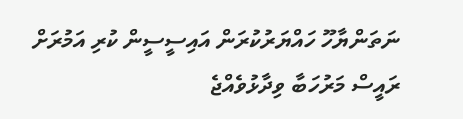ނަތަންޔާހޫ ހައްޔަރުކުރަން އައިސީސީން ކުރި އަމުރަށް ރައީސް މަރުހަބާ ވިދާޅުވެއްޖެ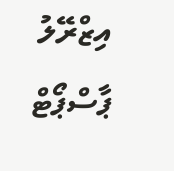އިޒްރޭލު ޕާސްޕޯޓް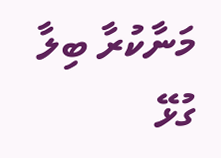މަނާކުރާ ބިލާ ގުޅޭ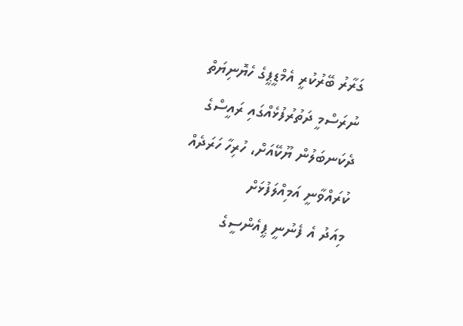ގަރާރު ބޭރުކުރީ އެމްޑީޕީގެ ހެޔޮނިޔަތް
ނުރަސްމީ ދަތުރުފުޅެއްގައި ރައީސްގެ ދެކަނބަލުން ޔޫކޭއަށް، ހުރިހާ ހަރަދެއް ކުރައްވާނީ އަމިއްލަފުޅަށް
މިއަދު އެ ފެނުނީ ޕީއެންސީގެ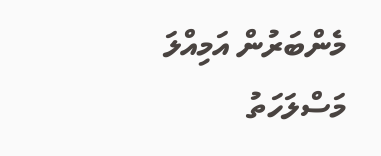މެންބަރުން އަމިއްލަ މަސްލަހަތު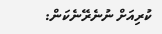ކުރިއަށް ނުނެރޭނެކަން: